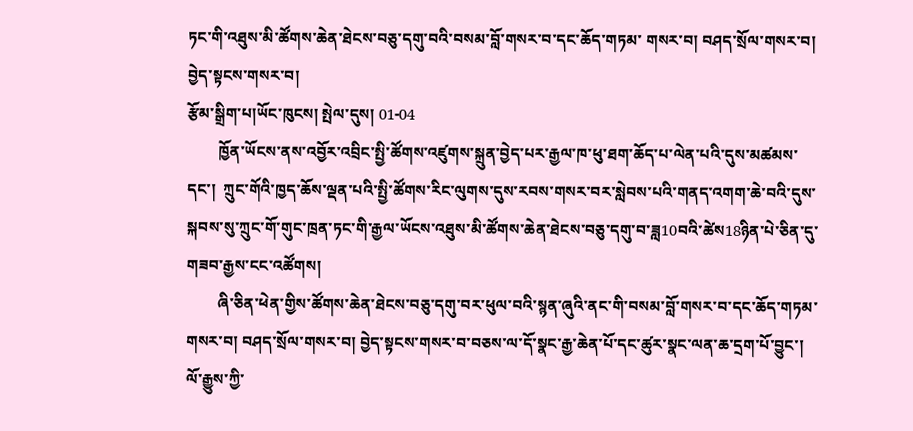ཏང་གི་འཐུས་མི་ཚོགས་ཆེན་ཐེངས་བཅུ་དགུ་བའི་བསམ་བློ་གསར་བ་དང་ཆོད་གཏམ་ གསར་བ། བཤད་སྲོལ་གསར་བ། བྱེད་སྟངས་གསར་བ།
རྩོམ་སྒྲིག་པ།ཡོང་ཁུངས། སྤེལ་དུས། 01-04
        ཁྱོན་ཡོངས་ནས་འབྱོར་འབྲིང་སྤྱི་ཚོགས་འཛུགས་སྐྲུན་བྱེད་པར་རྒྱལ་ཁ་ཕུ་ཐག་ཆོད་པ་ལེན་པའི་དུས་མཚམས་དང་།  ཀྲུང་གོའི་ཁྱད་ཆོས་ལྡན་པའི་སྤྱི་ཚོགས་རིང་ལུགས་དུས་རབས་གསར་བར་སླེབས་པའི་གནད་འགག་ཆེ་བའི་དུས་སྐབས་སུ་ཀྲུང་གོ་གུང་ཁྲན་ཏང་གི་རྒྱལ་ཡོངས་འཐུས་མི་ཚོགས་ཆེན་ཐེངས་བཅུ་དགུ་བ་ཟླ10བའི་ཚེས18ཉིན་པེ་ཅིན་དུ་གཟབ་རྒྱས་ངང་འཚོགས།
        ཞི་ཅིན་ཕེན་གྱིས་ཚོགས་ཆེན་ཐེངས་བཅུ་དགུ་བར་ཕུལ་བའི་སྙན་ཞུའི་ནང་གི་བསམ་བློ་གསར་བ་དང་ཆོད་གཏམ་གསར་བ། བཤད་སྲོལ་གསར་བ། བྱེད་སྟངས་གསར་བ་བཅས་ལ་དོ་སྣང་རྒྱ་ཆེན་པོ་དང་ཚུར་སྣང་ལན་ཆ་དྲག་པོ་བྱུང་།
ལོ་རྒྱུས་ཀྱི་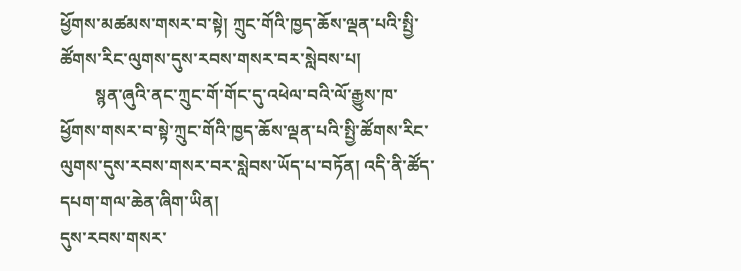ཕྱོགས་མཚམས་གསར་བ་སྟེ། ཀྲུང་གོའི་ཁྱད་ཆོས་ལྡན་པའི་སྤྱི་ཚོགས་རིང་ལུགས་དུས་རབས་གསར་བར་སླེབས་པ།
        སྙན་ཞུའི་ནང་ཀྲུང་གོ་གོང་དུ་འཕེལ་བའི་ལོ་རྒྱུས་ཁ་ཕྱོགས་གསར་བ་སྟེ་ཀྲུང་གོའི་ཁྱད་ཆོས་ལྡན་པའི་སྤྱི་ཚོགས་རིང་ལུགས་དུས་རབས་གསར་བར་སླེབས་ཡོད་པ་བཏོན། འདི་ནི་ཚོད་དཔག་གལ་ཆེན་ཞིག་ཡིན།
དུས་རབས་གསར་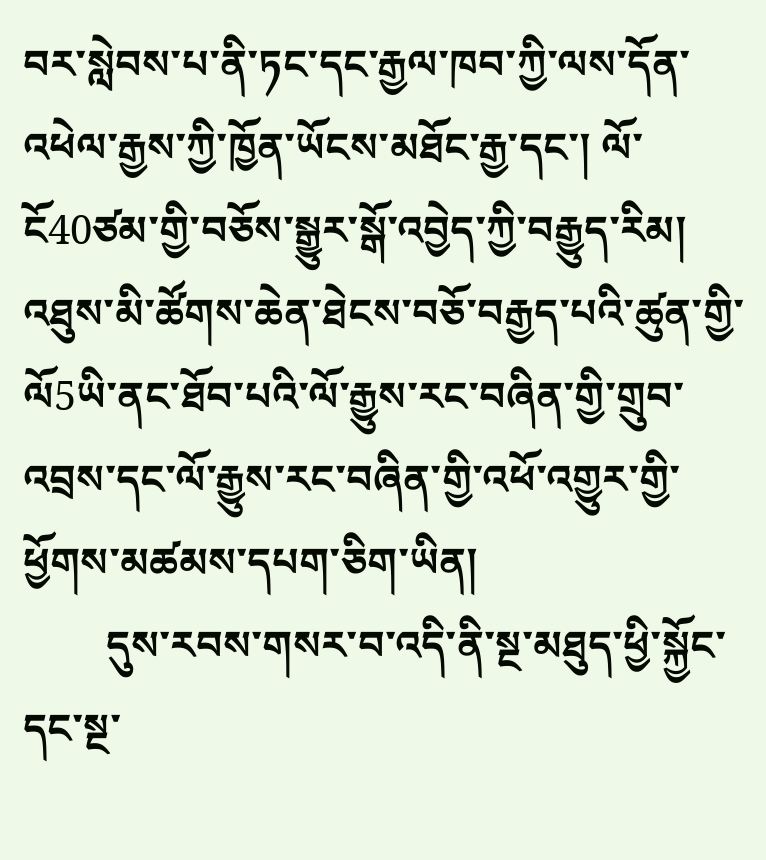བར་སླེབས་པ་ནི་ཏང་དང་རྒྱལ་ཁབ་ཀྱི་ལས་དོན་འཕེལ་རྒྱས་ཀྱི་ཁྱོན་ཡོངས་མཐོང་རྒྱ་དང་། ལོ་ངོ40ཙམ་གྱི་བཅོས་སྒྱུར་སྒོ་འབྱེད་ཀྱི་བརྒྱུད་རིམ།  འཐུས་མི་ཚོགས་ཆེན་ཐེངས་བཅོ་བརྒྱད་པའི་ཚུན་གྱི་ལོ5ཡི་ནང་ཐོབ་པའི་ལོ་རྒྱུས་རང་བཞིན་གྱི་གྲུབ་འབྲས་དང་ལོ་རྒྱུས་རང་བཞིན་གྱི་འཕོ་འགྱུར་གྱི་ཕྱོགས་མཚམས་དཔག་ཅིག་ཡིན།
        དུས་རབས་གསར་བ་འདི་ནི་སྔ་མཐུད་ཕྱི་སྐྱོང་དང་སྔ་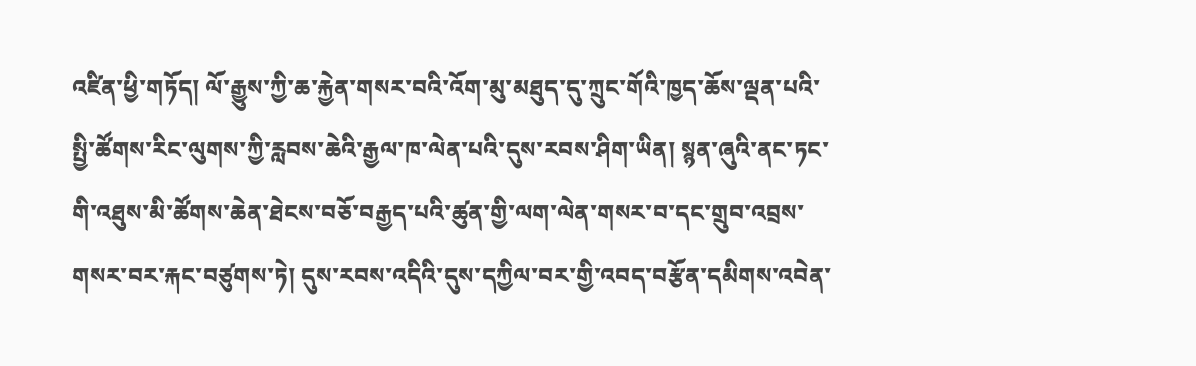འཛིན་ཕྱི་གཏོད། ལོ་རྒྱུས་ཀྱི་ཆ་རྐྱེན་གསར་བའི་འོག་མུ་མཐུད་དུ་ཀྲུང་གོའི་ཁྱད་ཆོས་ལྡན་པའི་སྤྱི་ཚོགས་རིང་ལུགས་ཀྱི་རླབས་ཆེའི་རྒྱལ་ཁ་ལེན་པའི་དུས་རབས་ཤིག་ཡིན། སྙན་ཞུའི་ནང་ཏང་གི་འཐུས་མི་ཚོགས་ཆེན་ཐེངས་བཅོ་བརྒྱད་པའི་ཚུན་གྱི་ལག་ལེན་གསར་བ་དང་གྲུབ་འབྲས་གསར་བར་རྐང་བཙུགས་ཏེ། དུས་རབས་འདིའི་དུས་དཀྱིལ་བར་གྱི་འབད་བརྩོན་དམིགས་འབེན་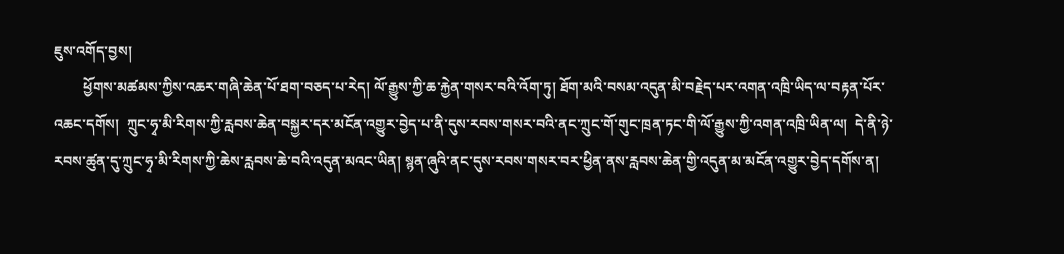ཇུས་འགོད་བྱས།
        ཕྱོགས་མཚམས་ཀྱིས་འཆར་གཞི་ཆེན་པོ་ཐག་བཅད་པ་རེད། ལོ་རྒྱུས་ཀྱི་ཆ་རྐྱེན་གསར་བའི་འོག་ཏུ། ཐོག་མའི་བསམ་འདུན་མི་བརྗེད་པར་འགན་འཁྲི་ཡིད་ལ་བརྟན་པོར་འཆང་དགོས།  ཀྲུང་ཧྭ་མི་རིགས་ཀྱི་རླབས་ཆེན་བསྐྱར་དར་མངོན་འགྱུར་བྱེད་པ་ནི་དུས་རབས་གསར་བའི་ནང་ཀྲུང་གོ་གུང་ཁྲན་ཏང་གི་ལོ་རྒྱུས་ཀྱི་འགན་འཁྲི་ཡིན་ལ།  དེ་ནི་ཉེ་རབས་ཚུན་དུ་ཀྲུང་ཧྭ་མི་རིགས་ཀྱི་ཆེས་རླབས་ཆེ་བའི་འདུན་མའང་ཡིན། སྙན་ཞུའི་ནང་དུས་རབས་གསར་བར་ཕྱིན་ནས་རླབས་ཆེན་གྱི་འདུན་མ་མངོན་འགྱུར་བྱེད་དགོས་ན།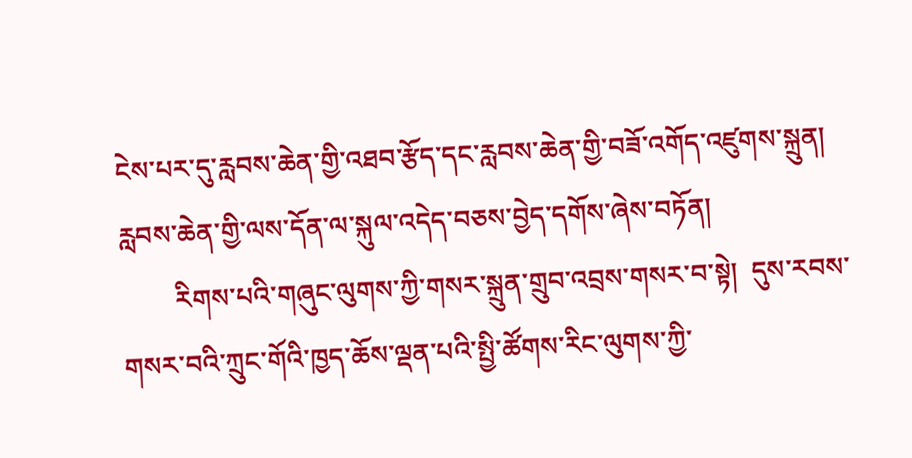ངེས་པར་དུ་རླབས་ཆེན་གྱི་འཐབ་རྩོད་དང་རླབས་ཆེན་གྱི་བཟོ་འགོད་འཛུགས་སྐྲུན། རླབས་ཆེན་གྱི་ལས་དོན་ལ་སྐུལ་འདེད་བཅས་བྱེད་དགོས་ཞེས་བཏོན།
        རིགས་པའི་གཞུང་ལུགས་ཀྱི་གསར་སྐྲུན་གྲུབ་འབྲས་གསར་བ་སྟེ།  དུས་རབས་གསར་བའི་ཀྲུང་གོའི་ཁྱད་ཆོས་ལྡན་པའི་སྤྱི་ཚོགས་རིང་ལུགས་ཀྱི་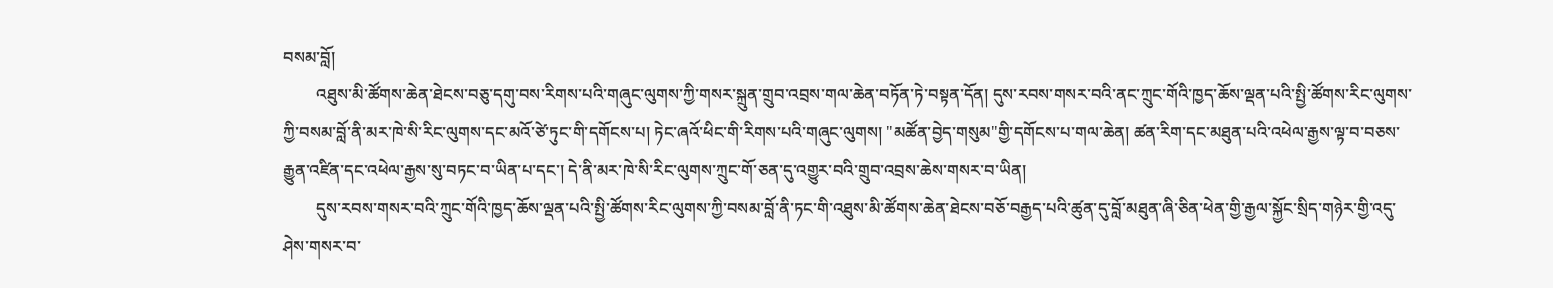བསམ་བློ།
        འཐུས་མི་ཚོགས་ཆེན་ཐེངས་བཅུ་དགུ་བས་རིགས་པའི་གཞུང་ལུགས་ཀྱི་གསར་སྐྲུན་གྲུབ་འབྲས་གལ་ཆེན་བཏོན་ཏེ་བསྟན་དོན། དུས་རབས་གསར་བའི་ནང་ཀྲུང་གོའི་ཁྱད་ཆོས་ལྡན་པའི་སྤྱི་ཚོགས་རིང་ལུགས་ཀྱི་བསམ་བློ་ནི་མར་ཁེ་སི་རིང་ལུགས་དང་མའོ་ཙེ་ཏུང་གི་དགོངས་པ། ཏེང་ཞའོ་ཕིང་གི་རིགས་པའི་གཞུང་ལུགས། "མཚོན་བྱེད་གསུམ"གྱི་དགོངས་པ་གལ་ཆེན། ཚན་རིག་དང་མཐུན་པའི་འཕེལ་རྒྱས་ལྟ་བ་བཅས་རྒྱུན་འཛིན་དང་འཕེལ་རྒྱས་སུ་བཏང་བ་ཡིན་པ་དང་། དེ་ནི་མར་ཁེ་སི་རིང་ལུགས་ཀྲུང་གོ་ཅན་དུ་འགྱུར་བའི་གྲུབ་འབྲས་ཆེས་གསར་བ་ཡིན།
        དུས་རབས་གསར་བའི་ཀྲུང་གོའི་ཁྱད་ཆོས་ལྡན་པའི་སྤྱི་ཚོགས་རིང་ལུགས་ཀྱི་བསམ་བློ་ནི་ཏང་གི་འཐུས་མི་ཚོགས་ཆེན་ཐེངས་བཅོ་བརྒྱད་པའི་ཚུན་དུ་བློ་མཐུན་ཞི་ཅིན་ཕེན་གྱི་རྒྱལ་སྐྱོང་སྲིད་གཉེར་གྱི་འདུ་ཤེས་གསར་བ་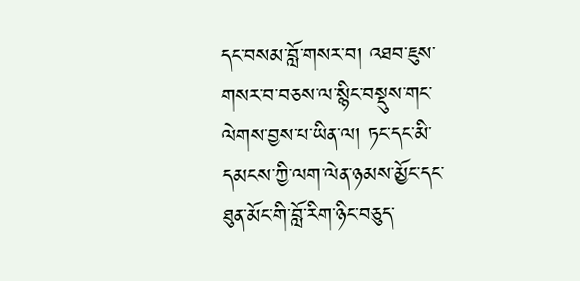དང་བསམ་བློ་གསར་བ། འཐབ་ཇུས་གསར་བ་བཅས་ལ་སྙིང་བསྡུས་གང་ལེགས་བྱས་པ་ཡིན་ལ། ཏང་དང་མི་དམངས་ཀྱི་ལག་ལེན་ཉམས་མྱོང་དང་ཐུན་མོང་གི་བློ་རིག་ཉིང་བཅུད་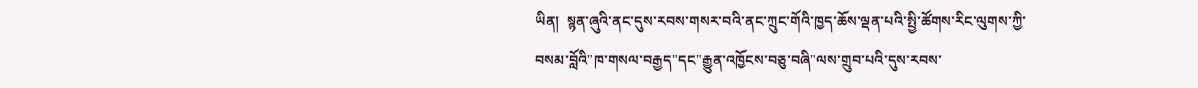ཡིན།  སྙན་ཞུའི་ནང་དུས་རབས་གསར་བའི་ནང་ཀྲུང་གོའི་ཁྱད་ཆོས་ལྡན་པའི་སྤྱི་ཚོགས་རིང་ལུགས་ཀྱི་བསམ་བློའི"ཁ་གསལ་བརྒྱད"དང"རྒྱུན་འཁྱོངས་བཅུ་བཞི"ལས་གྲུབ་པའི་དུས་རབས་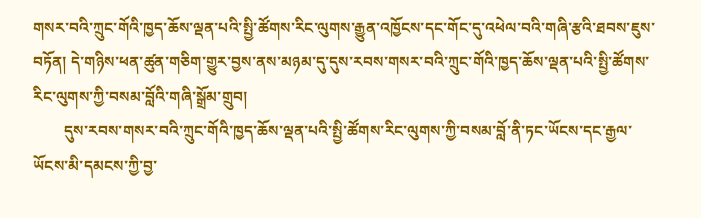གསར་བའི་ཀྲུང་གོའི་ཁྱད་ཆོས་ལྡན་པའི་སྤྱི་ཚོགས་རིང་ལུགས་རྒྱུན་འཁྱོངས་དང་གོང་དུ་འཕེལ་བའི་གཞི་རྩའི་ཐབས་ཇུས་བཏོན། དེ་གཉིས་ཕན་ཚུན་གཅིག་གྱུར་བྱས་ནས་མཉམ་དུ་དུས་རབས་གསར་བའི་ཀྲུང་གོའི་ཁྱད་ཆོས་ལྡན་པའི་སྤྱི་ཚོགས་རིང་ལུགས་ཀྱི་བསམ་བློའི་གཞི་སྒྲོམ་གྲུབ།
        དུས་རབས་གསར་བའི་ཀྲུང་གོའི་ཁྱད་ཆོས་ལྡན་པའི་སྤྱི་ཚོགས་རིང་ལུགས་ཀྱི་བསམ་བློ་ནི་ཏང་ཡོངས་དང་རྒྱལ་ཡོངས་མི་དམངས་ཀྱི་བྱ་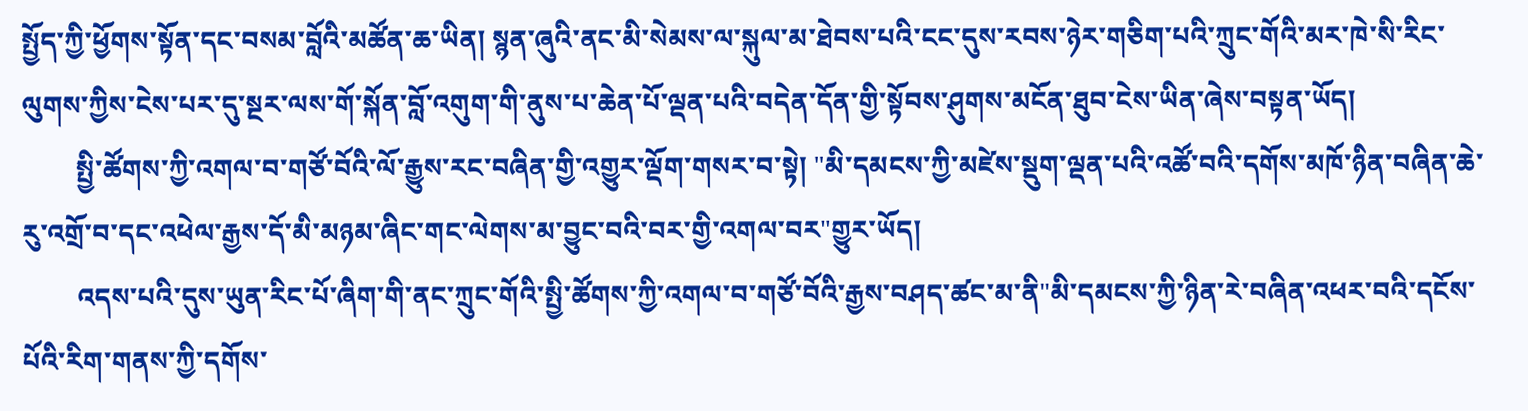སྤྱོད་ཀྱི་ཕྱོགས་སྟོན་དང་བསམ་བློའི་མཚོན་ཆ་ཡིན། སྙན་ཞུའི་ནང་མི་སེམས་ལ་སྐུལ་མ་ཐེབས་པའི་ངང་དུས་རབས་ཉེར་གཅིག་པའི་ཀྲུང་གོའི་མར་ཁེ་སི་རིང་ལུགས་ཀྱིས་ངེས་པར་དུ་སྔར་ལས་གོ་སྐོན་བློ་འགུག་གི་ནུས་པ་ཆེན་པོ་ལྡན་པའི་བདེན་དོན་གྱི་སྟོབས་ཤུགས་མངོན་ཐུབ་ངེས་ཡིན་ཞེས་བསྟན་ཡོད།
        སྤྱི་ཚོགས་ཀྱི་འགལ་བ་གཙོ་བོའི་ལོ་རྒྱུས་རང་བཞིན་གྱི་འགྱུར་ལྡོག་གསར་བ་སྟེ། "མི་དམངས་ཀྱི་མཛེས་སྡུག་ལྡན་པའི་འཚོ་བའི་དགོས་མཁོ་ཉིན་བཞིན་ཆེ་རུ་འགྲོ་བ་དང་འཕེལ་རྒྱས་དོ་མི་མཉམ་ཞིང་གང་ལེགས་མ་བྱུང་བའི་བར་གྱི་འགལ་བར"གྱུར་ཡོད།
        འདས་པའི་དུས་ཡུན་རིང་པོ་ཞིག་གི་ནང་ཀྲུང་གོའི་སྤྱི་ཚོགས་ཀྱི་འགལ་བ་གཙོ་བོའི་རྒྱས་བཤད་ཚང་མ་ནི"མི་དམངས་ཀྱི་ཉིན་རེ་བཞིན་འཕར་བའི་དངོས་པོའི་རིག་གནས་ཀྱི་དགོས་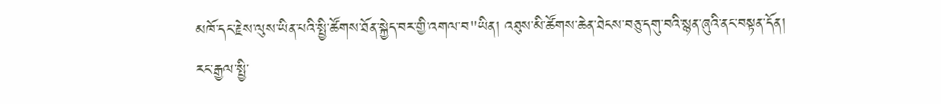མཁོ་དང་རྗེས་ལུས་ཡིན་པའི་སྤྱི་ཚོགས་ཐོན་སྐྱེད་བར་གྱི་འགལ་བ"ཡིན། འཐུས་མི་ཚོགས་ཆེན་ཐེངས་བཅུ་དགུ་བའི་སྙན་ཞུའི་ནང་བསྟན་དོན།  རང་རྒྱལ་སྤྱི་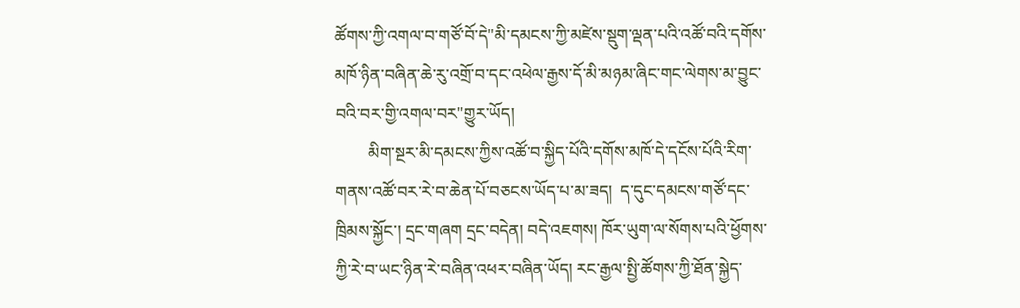ཚོགས་ཀྱི་འགལ་བ་གཙོ་བོ་དེ"མི་དམངས་ཀྱི་མཛེས་སྡུག་ལྡན་པའི་འཚོ་བའི་དགོས་མཁོ་ཉིན་བཞིན་ཆེ་རུ་འགྲོ་བ་དང་འཕེལ་རྒྱས་དོ་མི་མཉམ་ཞིང་གང་ལེགས་མ་བྱུང་བའི་བར་གྱི་འགལ་བར"གྱུར་ཡོད།
        མིག་སྔར་མི་དམངས་ཀྱིས་འཚོ་བ་སྐྱིད་པོའི་དགོས་མཁོ་དེ་དངོས་པོའི་རིག་གནས་འཚོ་བར་རེ་བ་ཆེན་པོ་བཅངས་ཡོད་པ་མ་ཟད།  ད་དུང་དམངས་གཙོ་དང་ཁྲིམས་སྐྱོང་། དྲང་གཞག དྲང་བདེན། བདེ་འཇགས། ཁོར་ཡུག་ལ་སོགས་པའི་ཕྱོགས་ཀྱི་རེ་བ་ཡང་ཉིན་རེ་བཞིན་འཕར་བཞིན་ཡོད། རང་རྒྱལ་སྤྱི་ཚོགས་ཀྱི་ཐོན་སྐྱེད་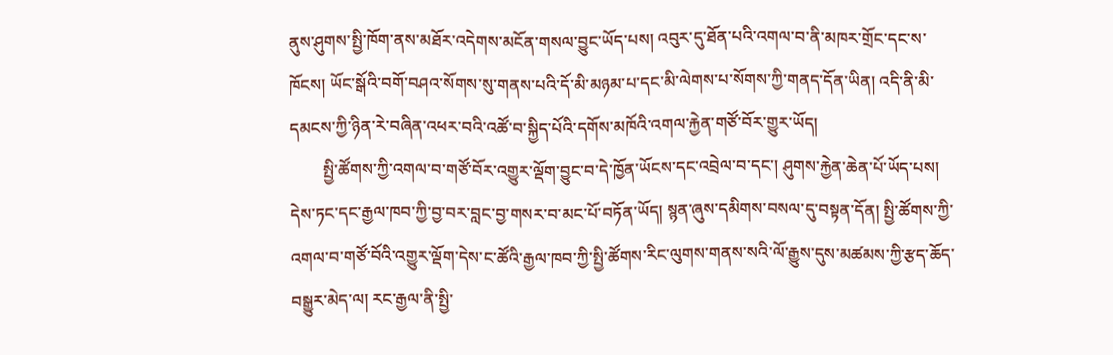ནུས་ཤུགས་སྤྱི་ཁོག་ནས་མཐོར་འདེགས་མངོན་གསལ་བྱུང་ཡོད་པས། འབུར་དུ་ཐོན་པའི་འགལ་བ་ནི་མཁར་གྲོང་དང་ས་ཁོངས། ཡོང་སྒོའི་བགོ་བཤའ་སོགས་སུ་གནས་པའི་དོ་མི་མཉམ་པ་དང་མི་ལེགས་པ་སོགས་ཀྱི་གནད་དོན་ཡིན། འདི་ནི་མི་དམངས་ཀྱི་ཉིན་རེ་བཞིན་འཕར་བའི་འཚོ་བ་སྐྱིད་པོའི་དགོས་མཁོའི་འགལ་རྐྱེན་གཙོ་བོར་གྱུར་ཡོད།
        སྤྱི་ཚོགས་ཀྱི་འགལ་བ་གཙོ་བོར་འགྱུར་ལྡོག་བྱུང་བ་དེ་ཁྱོན་ཡོངས་དང་འབྲེལ་བ་དང་། ཤུགས་རྐྱེན་ཆེན་པོ་ཡོད་པས། དེས་ཏང་དང་རྒྱལ་ཁབ་ཀྱི་བྱ་བར་བླང་བྱ་གསར་བ་མང་པོ་བཏོན་ཡོད། སྙན་ཞུས་དམིགས་བསལ་དུ་བསྟན་དོན། སྤྱི་ཚོགས་ཀྱི་འགལ་བ་གཙོ་བོའི་འགྱུར་ལྡོག་དེས་ང་ཚོའི་རྒྱལ་ཁབ་ཀྱི་སྤྱི་ཚོགས་རིང་ལུགས་གནས་སའི་ལོ་རྒྱུས་དུས་མཚམས་ཀྱི་རྩད་ཆོད་བསྒྱུར་མེད་ལ། རང་རྒྱལ་ནི་སྤྱི་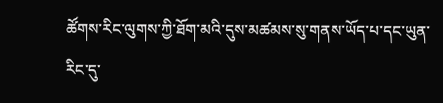ཚོགས་རིང་ལུགས་ཀྱི་ཐོག་མའི་དུས་མཚམས་སུ་གནས་ཡོད་པ་དང་ཡུན་རིང་དུ་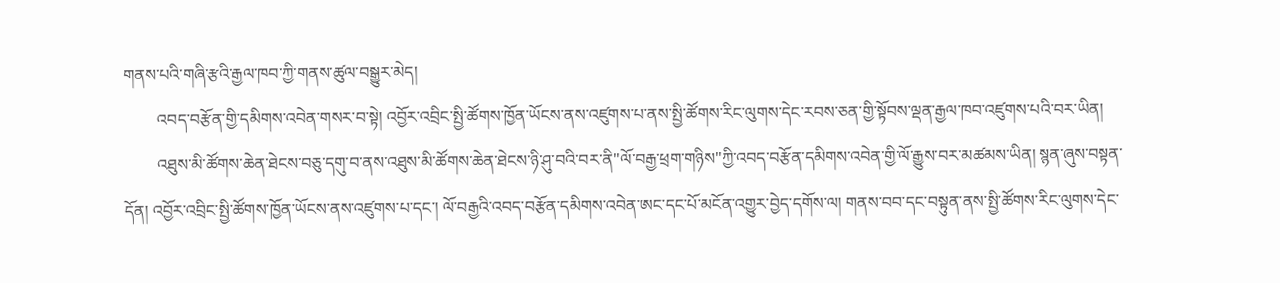གནས་པའི་གཞི་རྩའི་རྒྱལ་ཁབ་ཀྱི་གནས་ཚུལ་བསྒྱུར་མེད།
        འབད་བརྩོན་གྱི་དམིགས་འབེན་གསར་བ་སྟེ། འབྱོར་འབྲིང་སྤྱི་ཚོགས་ཁྱོན་ཡོངས་ནས་འཛུགས་པ་ནས་སྤྱི་ཚོགས་རིང་ལུགས་དེང་རབས་ཅན་གྱི་སྟོབས་ལྡན་རྒྱལ་ཁབ་འཛུགས་པའི་བར་ཡིན།
        འཐུས་མི་ཚོགས་ཆེན་ཐེངས་བཅུ་དགུ་བ་ནས་འཐུས་མི་ཚོགས་ཆེན་ཐེངས་ཉི་ཤུ་བའི་བར་ནི"ལོ་བརྒྱ་ཕྲག་གཉིས"ཀྱི་འབད་བརྩོན་དམིགས་འབེན་གྱི་ལོ་རྒྱུས་བར་མཚམས་ཡིན། སྙན་ཞུས་བསྟན་དོན། འབྱོར་འབྲིང་སྤྱི་ཚོགས་ཁྱོན་ཡོངས་ནས་འཛུགས་པ་དང་། ལོ་བརྒྱའི་འབད་བརྩོན་དམིགས་འབེན་ཨང་དང་པོ་མངོན་འགྱུར་བྱེད་དགོས་ལ། གནས་བབ་དང་བསྟུན་ནས་སྤྱི་ཚོགས་རིང་ལུགས་དེང་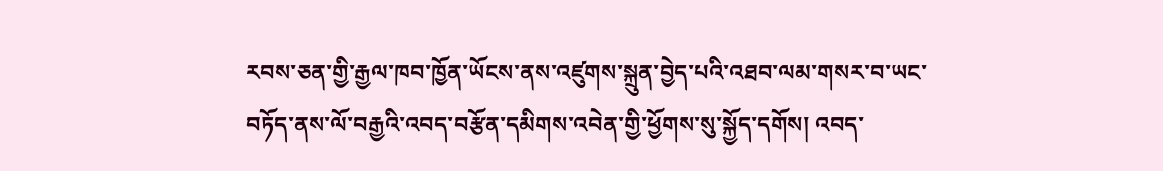རབས་ཅན་གྱི་རྒྱལ་ཁབ་ཁྱོན་ཡོངས་ནས་འཛུགས་སྐྲུན་བྱེད་པའི་འཐབ་ལམ་གསར་བ་ཡང་བཏོད་ནས་ལོ་བརྒྱའི་འབད་བརྩོན་དམིགས་འབེན་གྱི་ཕྱོགས་སུ་སྐྱོད་དགོས། འབད་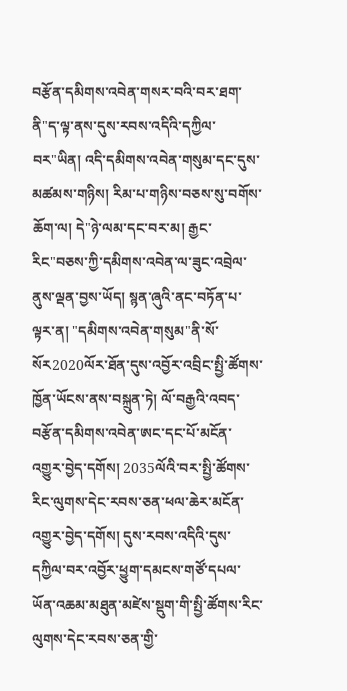བརྩོན་དམིགས་འབེན་གསར་བའི་བར་ཐག་ནི"ད་ལྟ་ནས་དུས་རབས་འདིའི་དཀྱིལ་བར"ཡིན། འདི་དམིགས་འབེན་གསུམ་དང་དུས་མཚམས་གཉིས། རིམ་པ་གཉིས་བཅས་སུ་བགོས་ཆོག་ལ། དེ"ཉེ་ལམ་དང་བར་མ། རྒྱང་རིང"བཅས་ཀྱི་དམིགས་འབེན་ལ་ཟུང་འབྲེལ་ནུས་ལྡན་བྱས་ཡོད། སྙན་ཞུའི་ནང་བཏོན་པ་ལྟར་ན། "དམིགས་འབེན་གསུམ"ནི་སོ་སོར2020ལོར་ཐོན་དུས་འབྱོར་འབྲིང་སྤྱི་ཚོགས་ཁྱོན་ཡོངས་ནས་བསྐྲུན་ཏེ། ལོ་བརྒྱའི་འབད་བརྩོན་དམིགས་འབེན་ཨང་དང་པོ་མངོན་འགྱུར་བྱེད་དགོས། 2035ལོའི་བར་སྤྱི་ཚོགས་རིང་ལུགས་དེང་རབས་ཅན་ཕལ་ཆེར་མངོན་འགྱུར་བྱེད་དགོས། དུས་རབས་འདིའི་དུས་དཀྱིལ་བར་འབྱོར་ཕྱུག་དམངས་གཙོ་དཔལ་ཡོན་འཆམ་མཐུན་མཛེས་སྡུག་གི་སྤྱི་ཚོགས་རིང་ལུགས་དེང་རབས་ཅན་གྱི་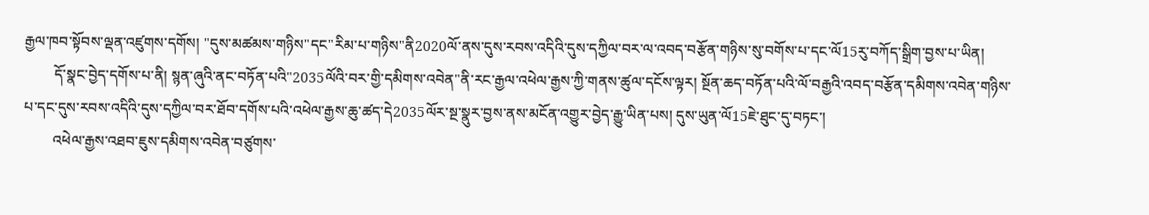རྒྱལ་ཁབ་སྟོབས་ལྡན་འཛུགས་དགོས། "དུས་མཚམས་གཉིས"དང"རིམ་པ་གཉིས"ནི2020ལོ་ནས་དུས་རབས་འདིའི་དུས་དཀྱིལ་བར་ལ་འབད་བརྩོན་གཉིས་སུ་བགོས་པ་དང་ལོ15རུ་བཀོད་སྒྲིག་བྱས་པ་ཡིན།
        དོ་སྣང་བྱེད་དགོས་པ་ནི། སྙན་ཞུའི་ནང་བཏོན་པའི"2035ལོའི་བར་གྱི་དམིགས་འབེན"ནི་རང་རྒྱལ་འཕེལ་རྒྱས་ཀྱི་གནས་ཚུལ་དངོས་ལྟར། སྔོན་ཆད་བཏོན་པའི་ལོ་བརྒྱའི་འབད་བརྩོན་དམིགས་འབེན་གཉིས་པ་དང་དུས་རབས་འདིའི་དུས་དཀྱིལ་བར་ཐོབ་དགོས་པའི་འཕེལ་རྒྱས་ཆུ་ཚད་དེ2035ལོར་སྔ་སྣུར་བྱས་ནས་མངོན་འགྱུར་བྱེད་རྒྱུ་ཡིན་པས། དུས་ཡུན་ལོ15ཇེ་ཐུང་དུ་བཏང་།
        འཕེལ་རྒྱས་འཐབ་ཇུས་དམིགས་འབེན་བཙུགས་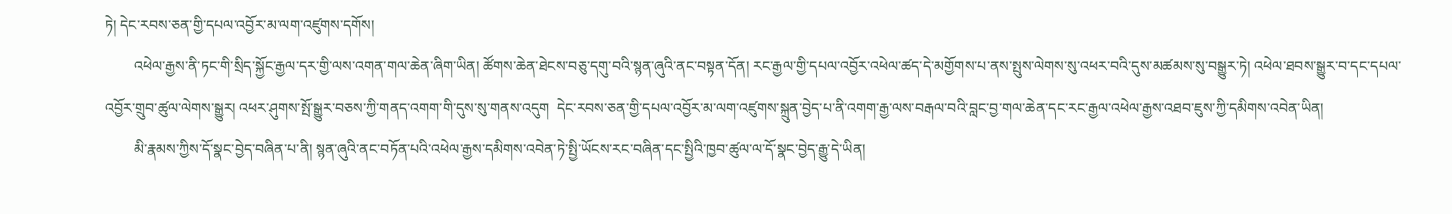ཏེ། དེང་རབས་ཅན་གྱི་དཔལ་འབྱོར་མ་ལག་འཛུགས་དགོས།
        འཕེལ་རྒྱས་ནི་ཏང་གི་སྲིད་སྐྱོང་རྒྱལ་དར་གྱི་ལས་འགན་གལ་ཆེན་ཞིག་ཡིན། ཚོགས་ཆེན་ཐེངས་བཅུ་དགུ་བའི་སྙན་ཞུའི་ནང་བསྟན་དོན། རང་རྒྱལ་གྱི་དཔལ་འབྱོར་འཕེལ་ཚད་དེ་མགྱོགས་པ་ནས་སྤུས་ལེགས་སུ་འཕར་བའི་དུས་མཚམས་སུ་བསྒྱུར་ཏེ། འཕེལ་ཐབས་སྒྱུར་བ་དང་དཔལ་འབྱོར་གྲུབ་ཚུལ་ལེགས་སྒྱུར། འཕར་ཤུགས་སྤོ་སྒྱུར་བཅས་ཀྱི་གནད་འགག་གི་དུས་སུ་གནས་འདུག  དེང་རབས་ཅན་གྱི་དཔལ་འབྱོར་མ་ལག་འཛུགས་སྐྲུན་བྱེད་པ་ནི་འགག་རྒྱ་ལས་བརྒལ་བའི་བླང་བྱ་གལ་ཆེན་དང་རང་རྒྱལ་འཕེལ་རྒྱས་འཐབ་ཇུས་ཀྱི་དམིགས་འབེན་ཡིན།
        མི་རྣམས་ཀྱིས་དོ་སྣང་བྱེད་བཞིན་པ་ནི། སྙན་ཞུའི་ནང་བཏོན་པའི་འཕེལ་རྒྱས་དམིགས་འབེན་ཏེ་སྤྱི་ཡོངས་རང་བཞིན་དང་སྤྱིའི་ཁྱབ་ཚུལ་ལ་དོ་སྣང་བྱེད་རྒྱུ་དེ་ཡིན།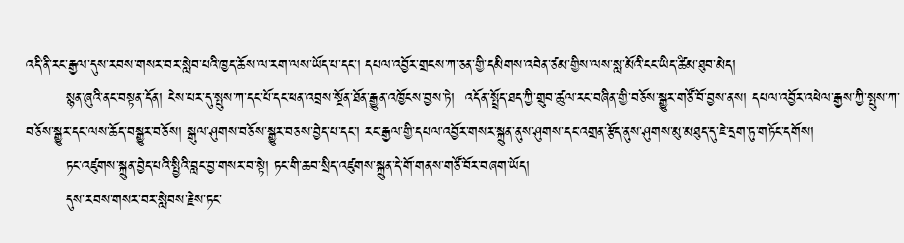འདི་ནི་རང་རྒྱལ་དུས་རབས་གསར་བར་སླེབ་པའི་ཁྱད་ཆོས་ལ་རག་ལས་ཡོད་པ་དང་། དཔལ་འབྱོར་གྲངས་ཀ་ཅན་གྱི་དམིགས་འབེན་ཙམ་གྱིས་ལས་སླ་མོའི་ངང་ཡིད་ཚིམ་ཐུབ་མེད།
        སྙན་ཞུའི་ནང་བསྟན་དོན། ངེས་པར་དུ་སྤུས་ཀ་དང་པོ་དང་ཕན་འབྲས་སྔོན་ཐོན་རྒྱུན་འཁྱོངས་བྱས་ཏེ།  འདོན་སྤྲོད་ཐད་ཀྱི་གྲུབ་ཚུལ་རང་བཞིན་གྱི་བཅོས་སྒྱུར་གཙོ་བོ་བྱས་ནས། དཔལ་འབྱོར་འཕེལ་རྒྱས་ཀྱི་སྤུས་ཀ་བཅོས་སྒྱུར་དང་ལས་ཆོད་བསྒྱུར་བཅོས། སྒུལ་ཤུགས་བཅོས་སྒྱུར་བཅས་བྱེད་པ་དང་། རང་རྒྱལ་གྱི་དཔལ་འབྱོར་གསར་སྐྲུན་ནུས་ཤུགས་དང་འགྲན་རྩོད་ནུས་ཤུགས་མུ་མཐུད་དུ་ཇེ་དྲག་ཏུ་གཏོང་དགོས།
        ཏང་འཛུགས་སྐྲུན་བྱེད་པའི་སྤྱིའི་བླང་བྱ་གསར་བ་སྟེ། ཏང་གི་ཆབ་སྲིད་འཛུགས་སྐྲུན་དེ་གོ་གནས་གཙོ་བོར་བཞག་ཡོད།
        དུས་རབས་གསར་བར་སླེབས་རྗེས་ཏང་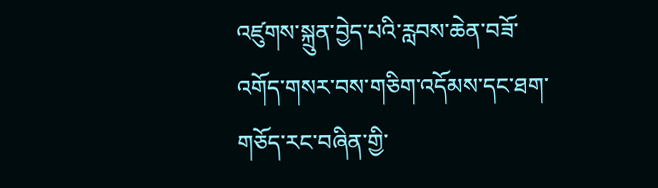འཛུགས་སྐྲུན་བྱེད་པའི་རླབས་ཆེན་བཟོ་འགོད་གསར་བས་གཅིག་འདོམས་དང་ཐག་གཅོད་རང་བཞིན་གྱི་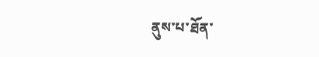ནུས་པ་ཐོན་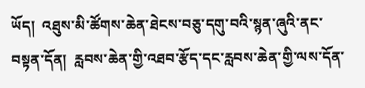ཡོད།  འཐུས་མི་ཚོགས་ཆེན་ཐེངས་བཅུ་དགུ་བའི་སྙན་ཞུའི་ནང་བསྟན་དོན།  རླབས་ཆེན་གྱི་འཐབ་རྩོད་དང་རླབས་ཆེན་གྱི་ལས་དོན་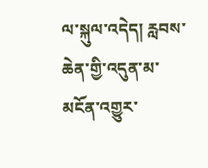ལ་སྐུལ་འདེད། རླབས་ཆེན་གྱི་འདུན་མ་མངོན་འགྱུར་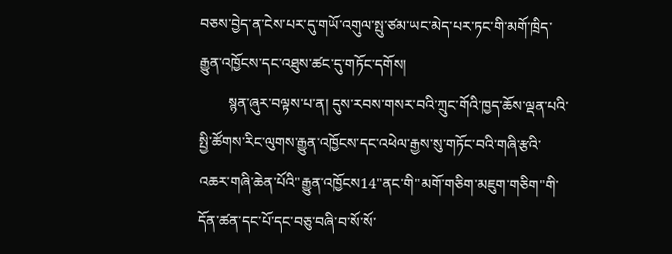བཅས་བྱེད་ན་ངེས་པར་དུ་གཡོ་འགུལ་སྤུ་ཙམ་ཡང་མེད་པར་ཏང་གི་མགོ་ཁྲིད་རྒྱུན་འཁྱོངས་དང་འཐུས་ཚང་དུ་གཏོང་དགོས།
        སྙན་ཞུར་བལྟས་པ་ན། དུས་རབས་གསར་བའི་ཀྲུང་གོའི་ཁྱད་ཆོས་ལྡན་པའི་སྤྱི་ཚོགས་རིང་ལུགས་རྒྱུན་འཁྱོངས་དང་འཕེལ་རྒྱས་སུ་གཏོང་བའི་གཞི་རྩའི་འཆར་གཞི་ཆེན་པོའི"རྒྱུན་འཁྱོངས14"ནང་གི"མགོ་གཅིག་མཇུག་གཅིག"གི་དོན་ཚན་དང་པོ་དང་བཅུ་བཞི་བ་སོ་སོ་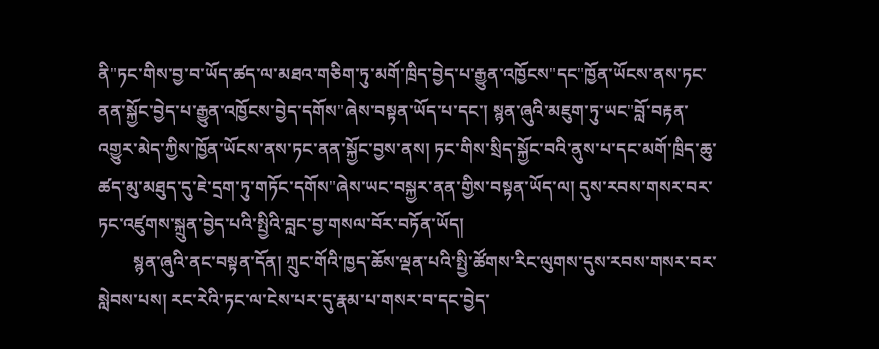ནི"ཏང་གིས་བྱ་བ་ཡོད་ཚད་ལ་མཐའ་གཅིག་ཏུ་མགོ་ཁྲིད་བྱེད་པ་རྒྱུན་འཁྱོངས"དང"ཁྱོན་ཡོངས་ནས་ཏང་ནན་སྐྱོང་བྱེད་པ་རྒྱུན་འཁྱོངས་བྱེད་དགོས"ཞེས་བསྟན་ཡོད་པ་དང་། སྙན་ཞུའི་མཇུག་ཏུ་ཡང"བློ་བརྟན་འགྱུར་མེད་ཀྱིས་ཁྱོན་ཡོངས་ནས་ཏང་ནན་སྐྱོང་བྱས་ནས། ཏང་གིས་སྲིད་སྐྱོང་བའི་ནུས་པ་དང་མགོ་ཁྲིད་ཆུ་ཚད་མུ་མཐུད་དུ་ཇེ་དྲག་ཏུ་གཏོང་དགོས"ཞེས་ཡང་བསྐྱར་ནན་གྱིས་བསྟན་ཡོད་ལ། དུས་རབས་གསར་བར་ཏང་འཛུགས་སྐྲུན་བྱེད་པའི་སྤྱིའི་བླང་བྱ་གསལ་བོར་བཏོན་ཡོད།
        སྙན་ཞུའི་ནང་བསྟན་དོན། ཀྲུང་གོའི་ཁྱད་ཆོས་ལྡན་པའི་སྤྱི་ཚོགས་རིང་ལུགས་དུས་རབས་གསར་བར་སླེབས་པས། རང་རེའི་ཏང་ལ་ངེས་པར་དུ་རྣམ་པ་གསར་བ་དང་བྱེད་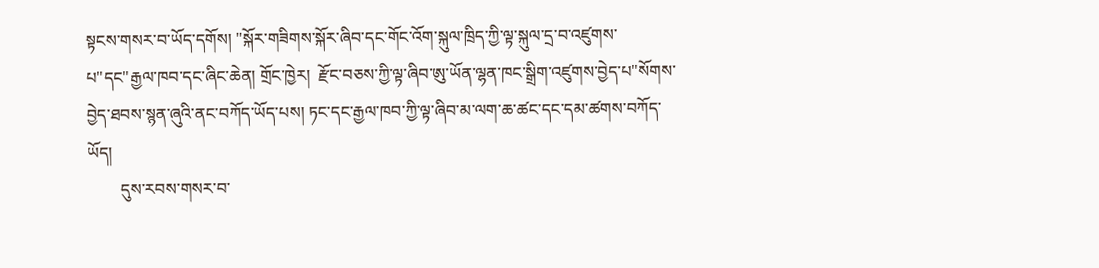སྟངས་གསར་བ་ཡོད་དགོས། "སྐོར་གཟིགས་སྐོར་ཞིབ་དང་གོང་འོག་སྐུལ་ཁྲིད་ཀྱི་ལྟ་སྐུལ་དྲ་བ་འཛུགས་པ"དང"རྒྱལ་ཁབ་དང་ཞིང་ཆེན། གྲོང་ཁྱེར།  རྫོང་བཅས་ཀྱི་ལྟ་ཞིབ་ཨུ་ཡོན་ལྷན་ཁང་སྒྲིག་འཛུགས་བྱེད་པ"སོགས་བྱེད་ཐབས་སྙན་ཞུའི་ནང་བཀོད་ཡོད་པས། ཏང་དང་རྒྱལ་ཁབ་ཀྱི་ལྟ་ཞིབ་མ་ལག་ཆ་ཚང་དང་དམ་ཚགས་བཀོད་ཡོད།
        དུས་རབས་གསར་བ་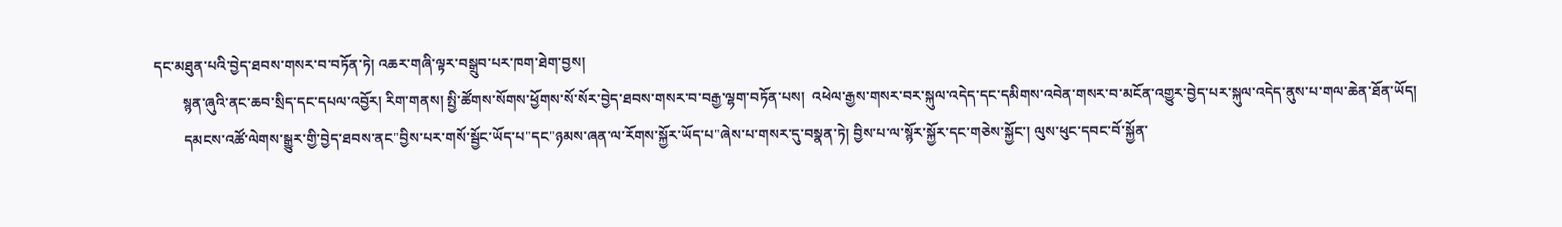དང་མཐུན་པའི་བྱེད་ཐབས་གསར་བ་བཏོན་ཏེ། འཆར་གཞི་ལྟར་བསྒྲུབ་པར་ཁག་ཐེག་བྱས།
        སྙན་ཞུའི་ནང་ཆབ་སྲིད་དང་དཔལ་འབྱོར། རིག་གནས། སྤྱི་ཚོགས་སོགས་ཕྱོགས་སོ་སོར་བྱེད་ཐབས་གསར་བ་བརྒྱ་ལྷག་བཏོན་པས།  འཕེལ་རྒྱས་གསར་བར་སྐུལ་འདེད་དང་དམིགས་འབེན་གསར་བ་མངོན་འགྱུར་བྱེད་པར་སྐུལ་འདེད་ནུས་པ་གལ་ཆེན་ཐོན་ཡོད།
        དམངས་འཚོ་ལེགས་སྒྱུར་གྱི་བྱེད་ཐབས་ནང"བྱིས་པར་གསོ་སྦྱོང་ཡོད་པ"དང"ཉམས་ཞན་ལ་རོགས་སྐྱོར་ཡོད་པ"ཞེས་པ་གསར་དུ་བསྣན་ཏེ། བྱིས་པ་ལ་སྙོར་སྐྱོར་དང་གཅེས་སྐྱོང་། ལུས་ཕུང་དབང་བོ་སྐྱོན་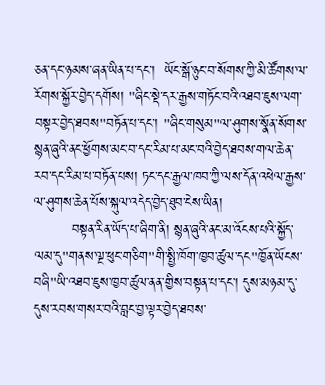ཅན་དང་ཉམས་ཞན་ཡིན་པ་དང་།  ཡོང་སྒོ་ཉུང་བ་སོགས་ཀྱི་མི་ཚོགས་ལ་རོགས་སྐྱོར་བྱེད་དགོས། "ཞིང་སྡེ་དར་རྒྱས་གཏོང་བའི་འཐབ་ཇུས་ལག་བསྟར་བྱེད་ཐབས"བཏོན་པ་དང་། "ཞིང་གསུམ"ལ་ཤུགས་སྣོན་སོགས་སྙན་ཞུའི་ནང་ཕྱོགས་མང་བ་དང་རིམ་པ་མང་བའི་བྱེད་ཐབས་གལ་ཆེན་རབ་དང་རིམ་པ་བཏོན་པས། ཏང་དང་རྒྱལ་ཁབ་ཀྱི་ལས་དོན་འཕེལ་རྒྱས་ལ་ཤུགས་ཆེན་པོས་སྐུལ་འདེད་བྱེད་ཐུབ་ངེས་ཡིན།
        བསྟན་རིན་ཡོད་པ་ཞིག་ནི། སྙན་ཞུའི་ནང་མ་འོངས་པའི་སྐྱོད་ལམ་དུ"གནས་ལྔ་ཕུང་གཅིག"གི་སྤྱི་ཁོག་ཁྱབ་ཚུལ་དང"ཁྱོན་ཡོངས་བཞི"ཡི་འཐབ་ཇུས་ཁྱབ་ཚུལ་ནན་གྱིས་བསྟན་པ་དང་། དུས་མཉམ་དུ་དུས་རབས་གསར་བའི་བླང་བྱ་ལྟར་བྱེད་ཐབས་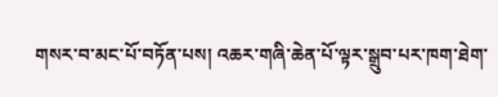གསར་བ་མང་པོ་བཏོན་པས། འཆར་གཞི་ཆེན་པོ་ལྟར་སྒྲུབ་པར་ཁག་ཐེག་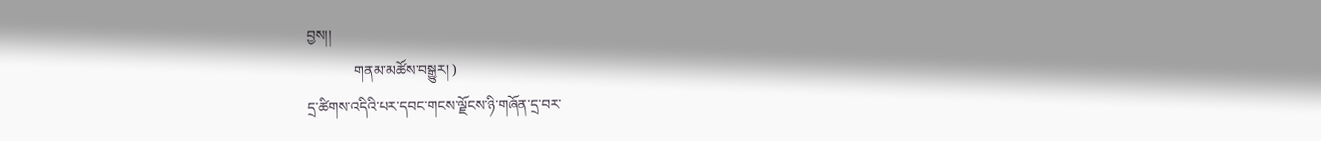བྱས།།
             གནམ་མཚོས་བསྒྱུར། )
དྲ་ཚིགས་འདིའི་པར་དབང་གངས་ལྗོངས་ཉི་གཞོན་དྲ་བར་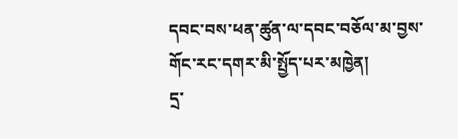དབང་བས་ཕན་ཚུན་ལ་དབང་བཅོལ་མ་བྱས་གོང་རང་དགར་མི་སྤྱོད་པར་མཁྱེན།
དྲ་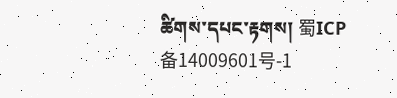ཚིགས་དཔང་རྟགས། 蜀ICP备14009601号-1